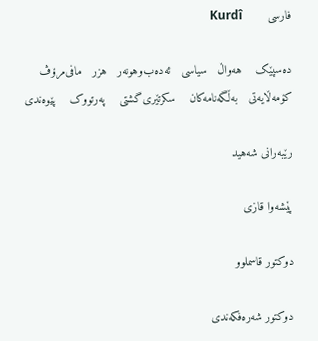فارسی       Kurdî

ده‌سپێک    هه‌واڵ   سیاسی   ئه‌ده‌ب‌وهونه‌ر   هزر   مافی‌مرۆڤ    کۆمه‌ڵایه‌تی   به‌ڵگه‌نامه‌کان    سکرتێری‌گشتی    په‌رتووک    پێوه‌ندی

رێبه‌رانی شه‌هید

پێشه‌وا قازی‌

دوكتور قاسملوو

دوكتور شه‌ره‌فکه‌ندی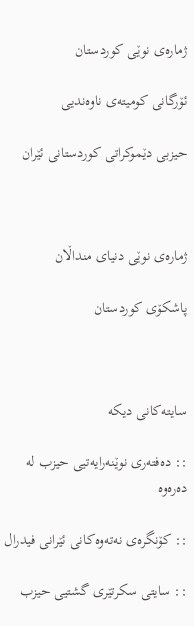ژماره‌ی نوێی كوردستان

ئۆرگانی كومیته‌ی ناوه‌ندیی

حیزبی دێموكراتی كوردستانی ئێران



ژماره‌ی نوێی دنیای منداڵان

پاشكۆی كوردستان



سایته‌کانی دیکه

:: ده‌فته‌ری نوێنه‌رایه‌تیی حیزب له ده‌ره‌وه

:: كۆنگره‌ی‌ نه‌ته‌وه‌كانی‌ ئێرانی‌ فیدرال

:: سایتی سکرتێری گشتیی حیزب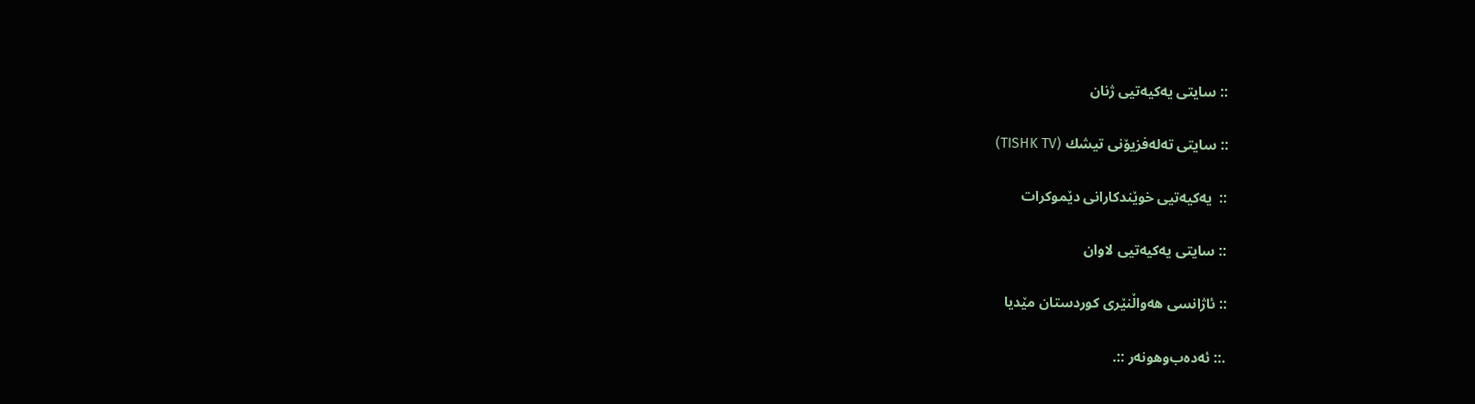:: سایتی یه‌كیه‌تیی ژنان

:: سایتی ته‌له‌فزیۆنی‌ تیشك (TISHK TV)

::  یه‌كیه‌تیی‌ خوێندكارانی‌ دێموكرات

:: سایتی یه‌کیه‌تیی لاوان

:: ئاژانسی هه‌واڵنێری كوردستان مێدیا

.:: ئه‌ده‌ب‌وهونه‌ر ::.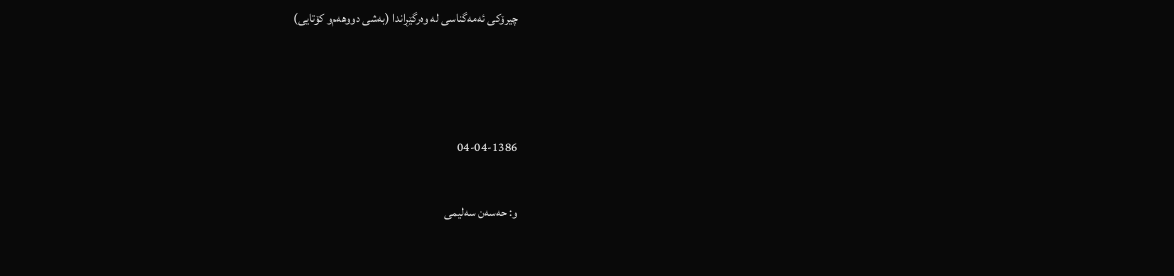چیرۆكی‌ ئه‌مه‌گناسی له‌ وه‌رگێڕاندا (به‌شی دووهه‌م‌و كۆتایی‌)



04-04-1386

و: حه‌سه‌ن سه‌لیمی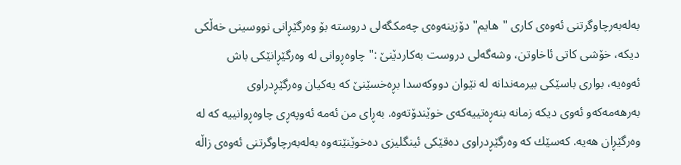به‌له‌به‌رچاوگرتنی‌ ئه‌وه‌ی‌ كاری‌ "هایم" دۆزینه‌وه‌ی‌ چه‌مكگه‌لی‌ دروسته‌ بۆ وه‌رگێڕانی‌ نووسینی‌ خه‌ڵكی‌ دیكه‌، خۆشی كاتی ئاخاوتن، وشه‌گه‌لی‌ دروست به‌كاردێنێ‌ :"چاوه‌ڕوانی‌ له‌ وه‌رگێڕانێكی‌ باش ئه‌وه‌یه‌، بواری‌ باسێكی‌ بیرمه‌ندانه‌ له‌ نێوان دووكه‌سدا بڕه‌خسێنێ‌ كه‌ یه‌كیان وه‌رگێڕدراوی‌ به‌رهه‌مه‌كه‌‌و ئه‌وی‌ دیكه‌ زمانه‌ بنه‌ڕه‌تییه‌كه‌ی‌ خوێندۆته‌وه‌. به‌ڕای‌ من ئه‌مه‌ ئه‌وپه‌ڕی‌ چاوه‌ڕوانییه‌ كه‌ له‌ وه‌رگێڕان هه‌یه‌. كه‌سێك كه‌ وه‌رگێڕدراوی‌ ده‌قێكی‌ ئینگلیزی‌ ده‌خوێنێته‌وه به‌له‌به‌رچاوگرتنی‌ ئه‌وه‌ی‌ زاڵه‌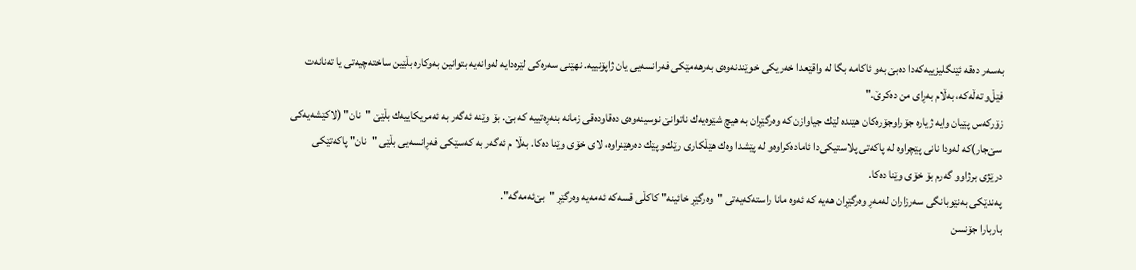به‌سه‌ر ده‌قه‌ ئێنگلیزییه‌كه‌دا ده‌بێ‌ به‌و ئاكامه‌ بگا له‌ واقێعدا خه‌ریكی‌ خوێندنه‌وه‌ی‌ به‌رهه‌مێكی‌ فه‌رانسه‌یی‌ یان ژاپۆنییه‌. نهێنی‌ سه‌ره‌كی‌ لێره‌دایه‌ له‌وانه‌یه‌ بتوانین به‌وكاره‌ بڵێین ساخته‌چیه‌تی‌ یا ته‌نانه‌ت فێڵ‌و ته‌ڵه‌كه‌، به‌ڵام به‌ڕای‌ من ده‌كرێ‌."
زۆركه‌س پێیان وایه‌ ژیاره‌ جۆراوجۆره‌كان هێنده‌ لێك جیاوازن كه‌ وه‌رگێڕان به‌ هیچ شێوه‌یه‌ك ناتوانێ‌ نوسینه‌وه‌ی‌ ده‌قاوده‌قی‌ زمانه‌ بنه‌ڕه‌تییه‌ كه‌ بێ. بۆ وێنه‌ ئه‌گه‌ر به‌ ئه‌مریكاییه‌ك بڵێێ‌ "نان" (لاكێشه‌یه‌كی‌ سێ‌جار)كه‌ له‌ودا نانی‌ پێچراوه‌ له‌ پاكه‌تی‌ پلاستیكی‌دا ئاماده‌كراوه‌‌و له‌ پێشدا وه‌ك هێڵكاری‌ رێك‌و پێك ده‌رهێنراوه‌، لای‌ خۆی وێنا ده‌كا. به‌ڵا م ئه‌گه‌ر به‌ كه‌سێكی‌ فه‌ڕانسه‌یی‌ بڵێی "نان" پاكه‌تێكی‌ درێژی‌ برژاو‌و گه‌رم بۆ خۆی وێنا ده‌كا.
په‌ندێكی‌ به‌نێوبانگی‌ سه‌رزاران له‌مه‌ڕ وه‌رگێڕان هه‌یه‌ كه‌ ئه‌وه‌ مانا راسته‌كه‌یه‌تی‌ "وه‌رگێڕ خائینه‌" كاكڵی‌ قسه‌كه‌ ئه‌مه‌یه‌ وه‌رگێڕ "بێ‌ئه‌مه‌گه‌".
باربارا جۆنسن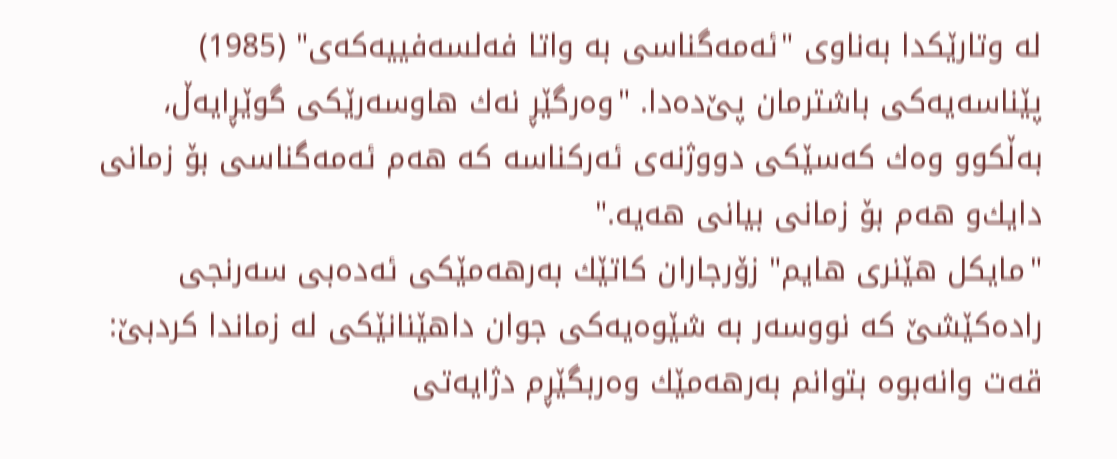له‌ وتارێكدا به‌ناوی‌ "ئه‌مه‌گناسی به‌ واتا فه‌لسه‌فییه‌كه‌ی‌" (1985) پێناسه‌یه‌كی‌ باشترمان پێ‌ده‌دا. "وه‌رگێڕ نه‌ك هاوسه‌رێكی‌ گوێڕایه‌ڵ، به‌ڵكوو وه‌ك كه‌سێكی‌ دووژنه‌ی‌ ئه‌ركناسه‌ كه‌ هه‌م ئه‌مه‌گناسی بۆ زمانی‌ دایك‌و هه‌م بۆ زمانی‌ بیانی‌ هه‌یه‌."
"مایكل هێنری‌ هایم" زۆرجاران كاتێك به‌رهه‌مێكی‌ ئه‌ده‌بی‌ سه‌رنجی‌ راده‌كێشێ‌ كه‌ نووسه‌ر به‌ شێوه‌یه‌كی‌ جوان داهێنانێكی‌ له‌ زماندا كردبێ‌: قه‌ت وانه‌بوه‌ بتوانم به‌رهه‌مێك وه‌ربگێڕم دژایه‌تی‌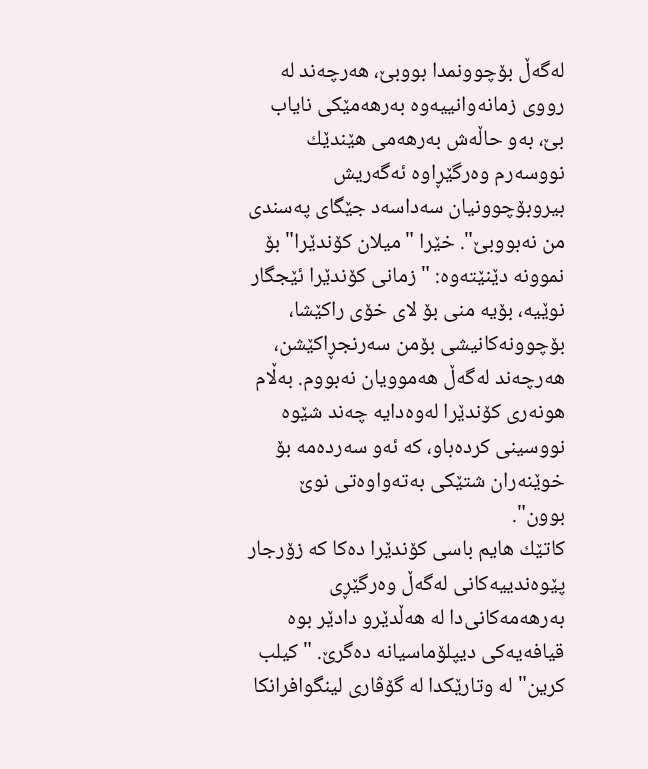له‌گه‌ڵ بۆچوونمدا بووبێ‌، هه‌رچه‌ند له‌ رووی‌ زمانه‌وانییه‌وه‌ به‌رهه‌مێكی‌ نایاب بێ‌، به‌و حاڵه‌ش به‌رهه‌می‌ هێندێك نووسه‌رم وه‌رگێڕاوه‌ ئه‌گه‌ریش بیروبۆچوونیان سه‌داسه‌د جێگای‌ په‌سندی‌ من نه‌بووبێ‌". خێرا "میلان كۆندێرا" بۆ نموونه‌ دێنێته‌وه‌: "زمانی‌ كۆندێرا ئێجگار نوێیه‌، بۆیه‌ منی‌ بۆ لای‌ خۆی راكێشا، بۆچوونه‌كانیشی‌ بۆمن سه‌رنجڕاكێشن، هه‌رچه‌ند له‌گه‌ڵ هه‌موویان نه‌بووم. به‌ڵام هونه‌ری‌ كۆندێرا له‌وه‌دایه‌ چه‌ند شێوه‌ نووسینی‌ كرده‌باو، كه‌ ئه‌و سه‌رده‌مه‌ بۆ خوێنه‌ران شتێكی‌ به‌ته‌واوه‌تی‌ نوێ‌ بوون".
كاتێك هایم باسی كۆندێرا ده‌كا كه‌ زۆرجار پێوه‌ندییه‌كانی‌ له‌گه‌ڵ وه‌رگێڕی‌ به‌رهه‌مه‌كانی‌دا له‌ هه‌ڵدێر‌و دادێر بوه‌ قیافه‌یه‌كی‌ دیپلۆماسیانه‌ ده‌گرێ‌. "كیلب كرین" له‌ وتارێكدا له‌ گۆڤاری‌ لینگوافرانكا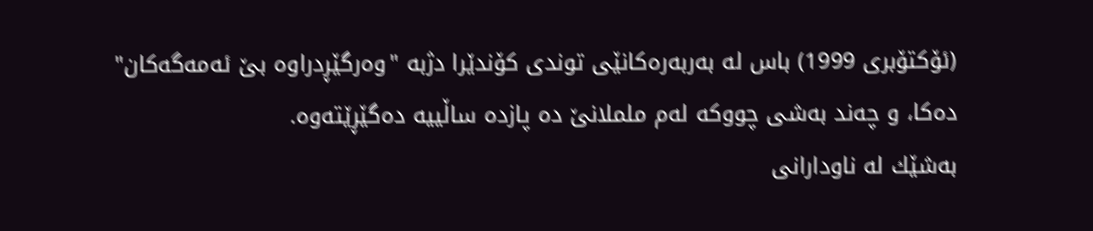(ئۆكتۆبری‌ 1999) باس له‌ به‌ربه‌ره‌كانێی‌ توندی‌ كۆندێرا دژبه‌ "وه‌رگێڕدراوه‌ بێ‌ ئه‌مه‌گه‌كان" ده‌كا، ‌و چه‌ند به‌شی چووكه‌ له‌م ململانێ ده‌ پازده‌ ساڵییه‌ ده‌گێڕێته‌وه‌.
به‌شێك له‌ ناودارانی‌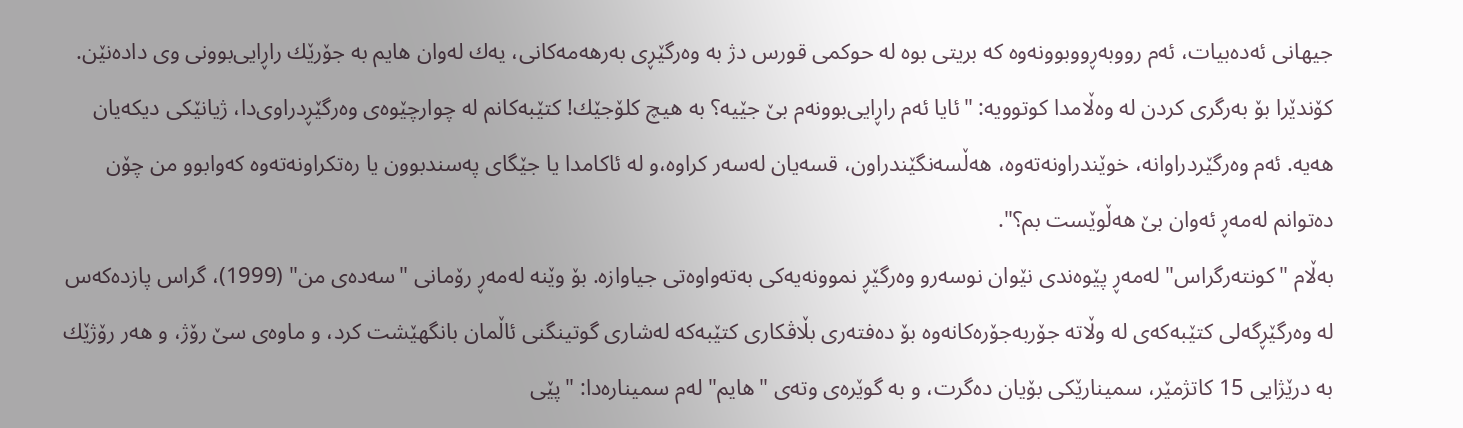جیهانی‌ ئه‌ده‌بیات، ئه‌م رووبه‌ڕووبوونه‌وه‌ كه‌ بریتی بوه‌ له‌ حوكمی‌ قورس دژ به‌ وه‌رگێڕی‌ به‌رهه‌مه‌كانی‌، یه‌ك له‌وان هایم به‌ جۆرێك راڕایی‌بوونی‌ وی‌ داده‌نێن.
كۆندێرا بۆ به‌رگری‌ كردن له‌ وه‌ڵامدا كوتوویه‌: "ئایا ئه‌م راڕایی‌بوونه‌م بێ‌ جێیه‌؟ به‌ هیچ كلۆجێك! كتێبه‌كانم له‌ چوارچێوه‌ی‌ وه‌رگێڕدراوی‌دا، ژیانێكی‌ دیكه‌یان هه‌یه‌. ئه‌م وه‌رگێردراوانه‌، خوێندراونه‌ته‌وه‌، هه‌ڵسه‌نگێندراون، قسه‌یان له‌سه‌ر كراوه‌،‌و له‌ ئاكامدا یا جێگای‌ په‌سندبوون یا ره‌تكراونه‌ته‌وه‌ كه‌وابوو من چۆن ده‌توانم له‌مه‌ڕ ئه‌وان بێ‌ هه‌ڵوێست بم؟".
به‌ڵام "كونته‌رگراس" له‌مه‌ڕ پێوه‌ندی‌ نێوان نوسه‌ر‌و وه‌رگێڕ نموونه‌یه‌كی‌ به‌ته‌واوه‌تی‌ جیاوازه‌. بۆ وێنه‌ له‌مه‌ڕ رۆمانی‌ "سه‌ده‌ی‌ من" (1999)، گراس پازده‌كه‌س له‌ وه‌رگێڕگه‌لی‌ كتێبه‌كه‌ی‌ له‌ وڵاته‌ جۆربه‌جۆره‌كانه‌وه‌ بۆ ده‌فته‌ری‌ بڵاڤكاری‌ كتێبه‌كه‌ له‌شاری‌ گوتینگنی‌ ئاڵمان بانگهێشت كرد، ‌و ماوه‌ی‌ سێ‌ رۆژ، ‌و هه‌ر رۆژێك به‌ درێژایی‌ 15 كاتژمێر، سمینارێكی‌ بۆیان ده‌گرت، ‌و به‌ گوێره‌ی‌ وته‌ی‌ "هایم" له‌م سمیناره‌دا: "پێی‌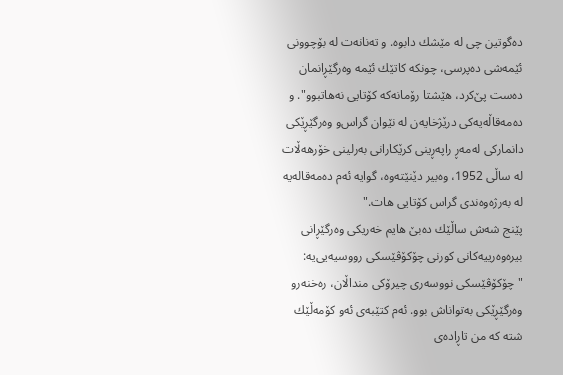ده‌گوتین چی‌ له‌ مێشك دابوه‌. و ته‌نانه‌ت له‌ بۆچوونی‌ ئێمه‌شی‌ ده‌پرسی‌، چونكه‌ كاتێك ئێمه‌ وه‌رگێڕانمان ده‌ست پێ‌كرد، هێشتا رۆمانه‌كه‌ كۆتایی‌ نه‌هاتبوو". و ده‌مه‌قاڵه‌یه‌كی‌ درێژخایه‌ن له‌ نێوان گراس‌و وه‌رگێڕێكی‌ دانماركی‌ له‌مه‌ڕ راپه‌ڕینی‌ كرێكارانی‌ به‌رلینی‌ خۆرهه‌ڵات له‌ ساڵی‌ 1952، وه‌بیر دێنێته‌وه‌، گوایه‌ ئه‌م ده‌مه‌قاله‌یه‌ له‌ به‌رژه‌وه‌ندی‌ گراس كۆتایی هات."
پێنج شه‌ش ساڵێك ده‌بێ‌ هایم خه‌ریكی‌ وه‌رگێڕانی‌ بیره‌وه‌رییه‌كانی‌ كورنی‌ چۆكۆڤێسكی‌ رووسیه‌یی‌یه‌: "چۆكۆڤێسكی‌ نووسه‌ری‌ چیرۆكی‌ منداڵان، ره‌خنه‌ر‌و وه‌رگێڕێكی‌ به‌تواناش بوو. ئه‌م كتێبه‌ی‌ ئه‌و كۆمه‌ڵێك شته‌ كه‌ من تاڕاده‌ی‌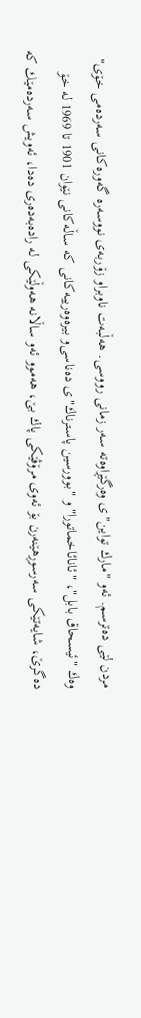مردن لێی‌ ده‌ترسم. ئه‌و "مارك تواین"ی‌ وه‌رگێڕاوه‌ته‌ سه‌ر زمانی‌ رووسی. هه‌ڵبه‌ت ناوبراو زۆربه‌ی‌ نووسه‌ره‌ گه‌وره‌كانی‌ سه‌رده‌می‌ خۆی" وه‌ك "ئیسحاق بابل"، "ئانائاخماتورا"و "بوورسین پاسترناك"ی‌ ده‌ناسی‌و بیره‌وه‌رییه‌كانی‌ كه‌ ساڵه‌كانی‌ نێوان 1901 تا 1969 له‌ خۆ ده‌گرێ‌، شایه‌تێكی‌ سه‌رسوڕهێنه‌رن بۆ ئه‌وی‌ مرۆڤێكی‌ پاك بێ‌، هه‌موو ئه‌و ساڵانه‌ هه‌وڵێكی‌ له‌ راده‌به‌ده‌ری‌ ده‌دا، ئه‌ویش سه‌رده‌مێك كه‌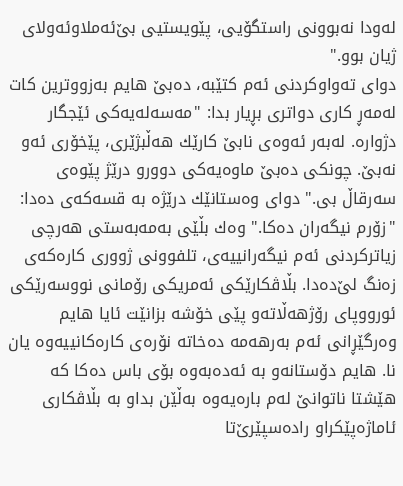له‌ودا نه‌بوونی‌ راستگۆیی‌، پێویستیی‌ بێ‌ئه‌ملاوئه‌ولای‌ ژیان بوو."
دوای‌ ته‌واوكردنی‌ ئه‌م كتێبه‌، ده‌بێ‌ هایم به‌زووترین كات له‌مه‌ڕ كاری‌ دواتری‌ بڕیار بدا: "مه‌سه‌له‌یه‌كی‌ ئێجگار دژواره‌. له‌به‌ر ئه‌وه‌ی‌ نابێ‌ كارێك هه‌ڵبژێری‌، پێخۆری ئه‌و نه‌بێ‌. چونكی‌ ده‌بێ‌ ماوه‌یه‌كی‌ دوورو درێژ پێوه‌ی‌ سه‌رقاڵ بی‌." دوای‌ وه‌ستانێك درێژه‌ به‌ قسه‌كه‌ی‌ ده‌دا: "زۆرم نیگه‌ران ده‌كا." وه‌ك بڵێی‌ به‌مه‌به‌ستی‌ هه‌رچی‌ زیاتركردنی‌ ئه‌م نیگه‌رانییه‌ی‌، تلفوونی‌ ژووری‌ كاره‌كه‌ی‌ زه‌نگ لێ‌ده‌دا. بڵاڤكارێكی‌ ئه‌مریكی‌ رۆمانی‌ نووسه‌رێكی‌ ئورووپای‌ رۆژهه‌ڵاته‌‌و پێی‌ خۆشه‌ بزانێت ئایا هایم وه‌رگێڕانی‌ ئه‌م به‌رهه‌مه‌ ده‌خاته‌ نۆره‌ی‌ كاره‌كانییه‌وه‌ یان نا. هایم دۆستانه‌‌و به‌ ئه‌ده‌به‌وه‌ بۆی باس ده‌كا كه‌ هێشتا ناتوانێ‌ له‌م باره‌یه‌وه‌ به‌ڵێن بدا‌و به‌ بڵاڤكاری‌ ئاماژه‌پێكراو راده‌سپێرێ‌تا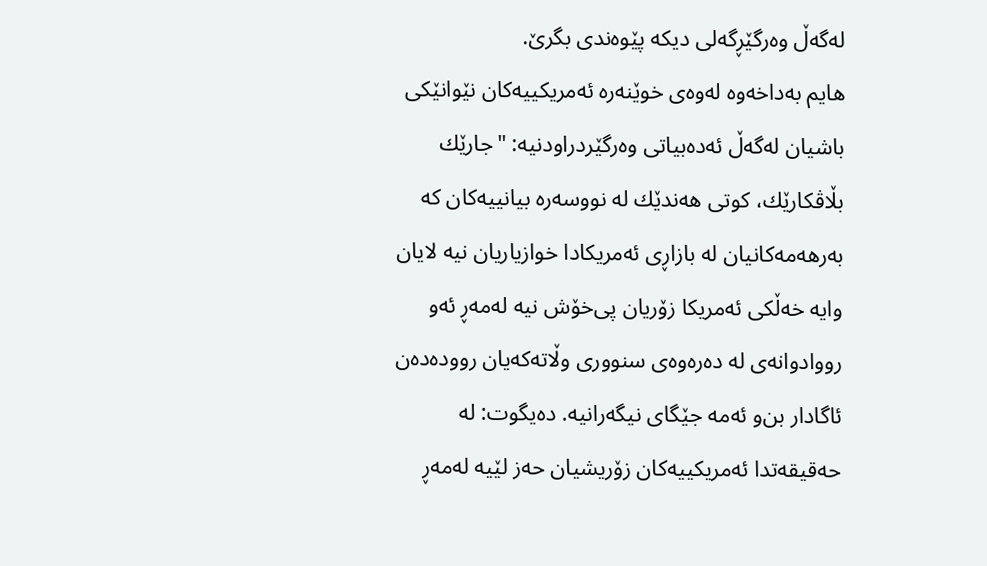له‌گه‌ڵ وه‌رگێڕگه‌لی‌ دیكه‌ پێوه‌ندی‌ بگرێ.
هایم به‌داخه‌وه‌ له‌وه‌ی‌ خوێنه‌ره‌ ئه‌مریكییه‌كان نێوانێكی‌ باشیان له‌گه‌ڵ ئه‌ده‌بیاتی‌ وه‌رگێردراودنیه‌: "جارێك بڵاڤكارێك، كوتی‌ هه‌ندێك له‌ نووسه‌ره‌ بیانییه‌كان كه‌ به‌رهه‌مه‌كانیان له‌ بازاڕی‌ ئه‌مریكادا خوازیاریان نیه‌ لایان وایه‌ خه‌ڵكی‌ ئه‌مریكا زۆریان پی‌خۆش نیه‌ له‌مه‌ڕ ئه‌و رووادوانه‌ی‌ له‌ ده‌ره‌وه‌ی‌ سنووری‌ وڵاته‌كه‌یان رووده‌ده‌ن ئاگادار بن‌و ئه‌مه‌ جێگای‌ نیگه‌رانیه‌. ده‌یگوت: له‌ حه‌قیقه‌تدا ئه‌مریكییه‌كان زۆریشیان حه‌ز لێیه‌ له‌مه‌ڕ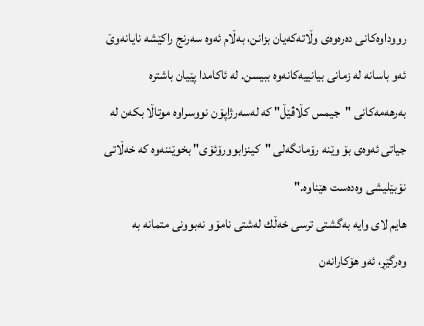رووداوه‌كانی‌ ده‌ره‌وه‌ی‌ وڵاته‌كه‌یان بزانن، به‌ڵام ئه‌وه‌ سه‌رنج راكێشه‌ نایانه‌وێ‌ ئه‌و باسانه‌ له‌ زمانی‌ بیانییه‌كانه‌وه‌ ببیسن. له‌ ئاكامدا پێیان باشتره‌ به‌رهه‌مه‌كانی‌ "جیمس كڵاڤێڵ" كه‌ له‌سه‌رژاپۆن نووسراوه‌ موتاڵا بكه‌ن له‌ جیاتی‌ ئه‌وه‌ی‌ بۆ وێنه‌ رۆمانگه‌لی‌ "كینزابوورۆئۆی" بخوێننه‌وه‌ كه‌ خه‌ڵاتی‌ نۆبێلیشی‌ وه‌ده‌ست هێناوه‌."
هایم لای‌ وایه‌ به‌گشتی‌ ترسی خه‌ڵك له‌شتی‌ نامۆ‌و نه‌بوونی‌ متمانه‌ به‌ وه‌رگێڕ، ئه‌و هۆكارانه‌ن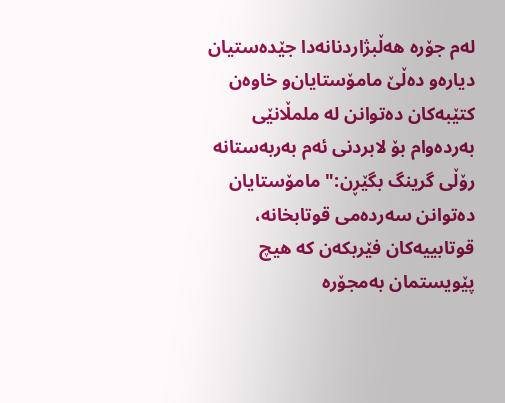له‌م جۆره‌ هه‌ڵبژاردنانه‌دا جێده‌ستیان دیاره‌‌و ده‌ڵێ‌ مامۆستایان‌و خاوه‌ن كتێبه‌كان ده‌توانن له‌ ملمڵانێی‌ به‌رده‌وام بۆ لابردنی‌ ئه‌م به‌ربه‌ستانه‌ رۆڵی‌ گرینگ بگێڕن:" مامۆستایان ده‌توانن سه‌رده‌می‌ قوتابخانه‌، قوتابییه‌كان فێربكه‌ن كه‌ هیچ پێویستمان به‌مجۆره‌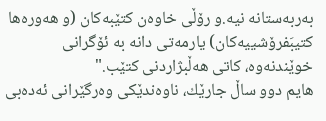به‌ربه‌ستانه‌ نیه‌.و رۆڵی‌ خاوه‌ن كتێبه‌كان (و هه‌وره‌ها كتیبَفرۆشییه‌كان) یارمه‌تی‌ دانه‌ به‌ ئۆگرانی‌ خوێندنه‌وه‌، كاتی‌ هه‌ڵبژاردنی‌ كتێب."
هایم دوو ساڵ جارێك، ناوه‌ندێكی‌ وه‌رگێرانی‌ ئه‌ده‌بی‌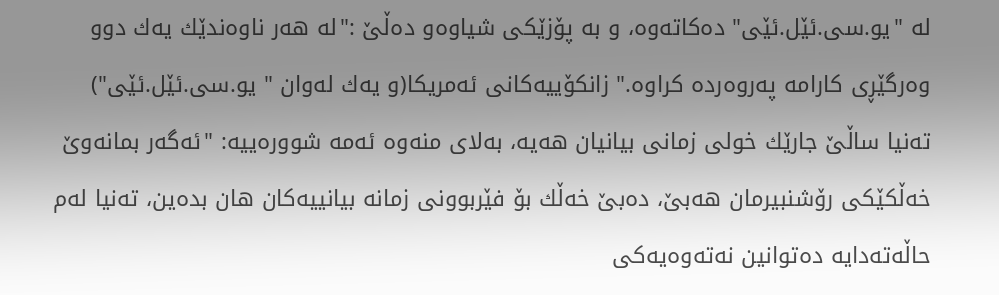له‌ "یو.سی.ئێل.ئێی‌" ده‌كاته‌وه‌، ‌و به‌ پۆزێكی‌ شیاوه‌و ده‌ڵێ‌ :"له‌ هه‌ر ناوه‌ندێك یه‌ك دوو وه‌رگێڕی‌ كارامه‌ په‌روه‌رده‌ كراوه‌." زانكۆییه‌كانی‌ ئه‌مریكا(و یه‌ك له‌وان " یو.سی.ئێل.ئێی‌") ته‌نیا ساڵێ‌ جارێك خولی‌ زمانی‌ بیانیان هه‌یه‌، به‌لای‌ منه‌وه‌ ئه‌مه‌ شووره‌ییه‌: "ئه‌گه‌ر بمانه‌وێ‌ خه‌ڵكێكی‌ رۆشنبیرمان هه‌بێ‌، ده‌بێ‌ خه‌ڵك بۆ فێربوونی‌ زمانه‌ بیانییه‌كان هان بده‌ین، ته‌نیا له‌م حاڵه‌ته‌دایه‌ ده‌توانین نه‌ته‌وه‌یه‌كی‌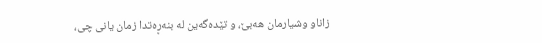زانا‌و وشیارمان هه‌بێ‌، ‌و تێده‌گه‌ین له‌ بنه‌ڕه‌تدا زمان یانی‌ چی‌،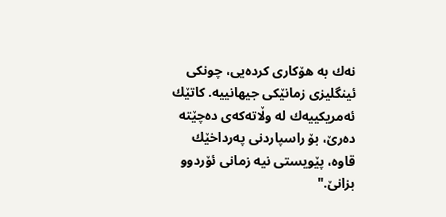نه‌ك به‌ هۆكاری‌ كرده‌یی‌، چونكی‌ ئینگلیزی‌ زمانێكی‌ جیهانییه‌. كاتێك ئه‌مریكییه‌ك له‌ وڵاته‌كه‌ی‌ ده‌چێته‌ ده‌رێ‌، بۆ راسپاردنی‌ په‌رداخێك قاوه‌، پێویستی‌ نیه‌ زمانی‌ ئۆردوو بزانێ‌."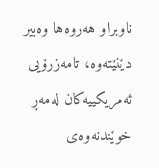ناوبراو هه‌روه‌ها وه‌بیر دێنێته‌وه‌، تامه‌زرۆیی‌ ئه‌مریكییه‌كان له‌مه‌ڕ خوێندنه‌وه‌ی‌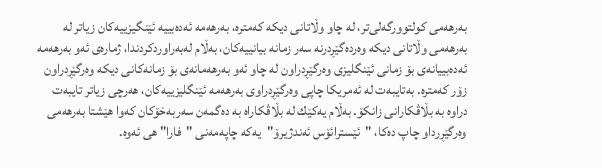به‌رهه‌می‌ كولتوورگه‌لی‌تر، له‌ چاو وڵاتانی‌ دیكه‌ كه‌متره‌، به‌رهه‌مه‌ ئه‌ده‌بییه‌ ئێنگیزییه‌كان زیاتر له‌ به‌رهه‌می‌ وڵاتانی‌ دیكه‌ وه‌رده‌گێڕدرنه‌ سه‌ر زمانه‌ بیانییه‌كان، به‌ڵام له‌به‌راوردكردندا، ژماره‌ی‌ ئه‌و به‌رهه‌مه‌ ئه‌ده‌بییانه‌ی‌ بۆ زمانی‌ ئێنگلیزی‌ وه‌رگێڕدراون له‌ چاو ئه‌و به‌رهه‌مانه‌ی‌ بۆ زمانه‌كانی‌ دیكه‌ وه‌رگێڕدراون زۆر كه‌متره‌. به‌تایبه‌ت له‌ ئه‌مریكا چاپی‌ وه‌رگێڕدراوی‌ به‌رهه‌مه‌ ئێنگلیزییه‌كان، هه‌رچی‌ زیاتر تایبه‌ت دراوه‌ به‌ بڵاڤكارانی‌ زانكۆ. به‌ڵام یه‌كێك له‌ بڵاڤكاراه‌ به‌ ده‌گمه‌ن سه‌ربه‌خۆكان كه‌وا هێشتا به‌رهه‌می‌ وه‌رگێڕرداو چاپ ده‌كا، "ئێسترائۆس ئه‌ندژیرۆ"یه‌كه‌ چاپه‌مه‌نی‌ "فارا" هی‌ ئه‌وه‌.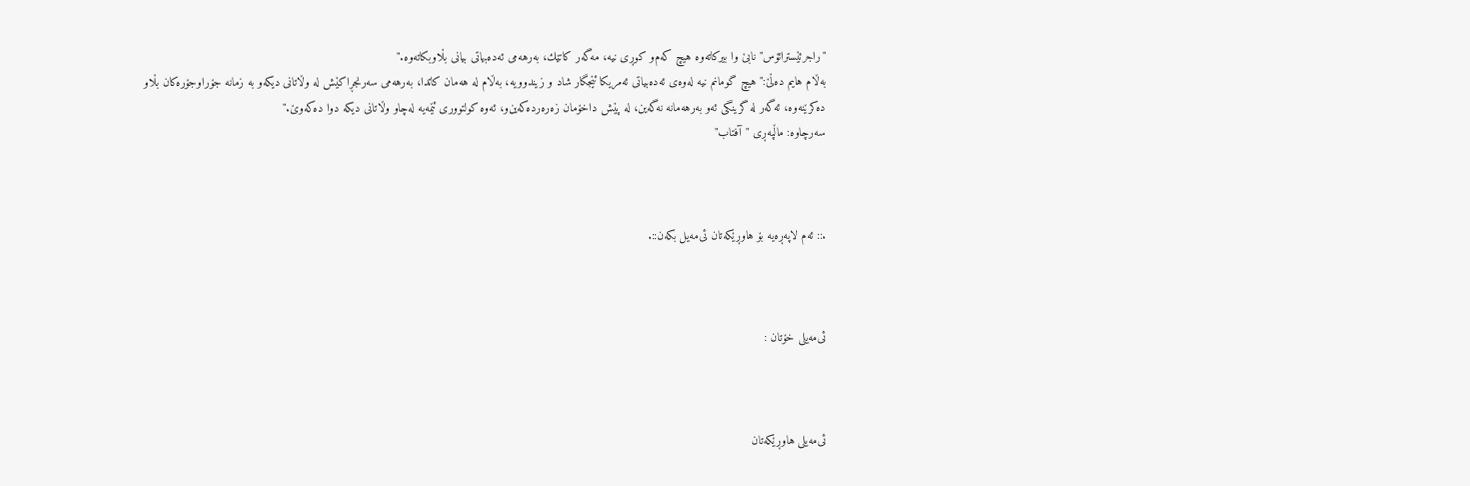"راجرئێسترائۆس" نابێ‌ وا بیركاته‌وه‌ هیچ كه‌م‌و كوڕی‌ نیه‌، مه‌گه‌ر كاتێك، به‌رهه‌می‌ ئه‌ده‌بیاتی‌ بیانی‌ بڵاوبكاته‌وه‌."
به‌ڵام هایم ده‌ڵێ‌:"هیچ گومانم نیه‌ له‌وه‌ی‌ ئه‌ده‌بیاتی‌ ئه‌مریكا ئێجگار شاد و زیندوویه‌، به‌ڵام له‌ هه‌مان كاتدا، به‌رهه‌می‌ سه‌رنجڕاكێش له‌ وڵاتانی‌ دیكه‌‌و به‌ زمانه‌ جۆراوجۆره‌كان بڵاو ده‌كرێنه‌وه‌، ئه‌گه‌ر له‌ گرینگی‌ ئه‌و به‌رهه‌مانه‌ نه‌گه‌ین، له‌ پێش داخۆمان زه‌ره‌رده‌كه‌ین‌و، ئه‌وه‌ كولتووری‌ ئێمه‌یه‌ له‌چاو وڵاتانی‌ دیكه‌ دوا ده‌كه‌وێ."
سه‌رچاوه‌: ماڵپه‌ڕی‌ "آفتاب"



.:: ئه‌م لاپه‌ڕه‌یه بۆ هاوڕێکه‌تان ئی‌مه‌یل بکه‌ن::.



ئی‌مه‌یلی خۆتان :



ئی‌مه‌یلی هاوڕێکه‌تان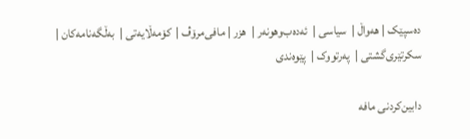ده‌سپێک | هه‌واڵ |  سیاسی |  ئه‌ده‌ب‌وهونه‌ر |  هزر | مافی‌مرۆڤ |  کۆمه‌ڵایه‌تی |  به‌ڵگه‌نامه‌کان |  سکرتێری‌گشتی |  په‌رتووک |  پێوه‌ندی

دابین‌كردنی‌ مافه‌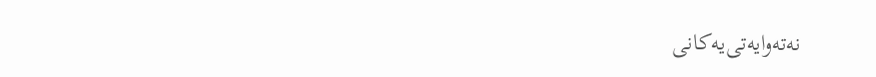نه‌ته‌وایه‌تی‌یه‌کانی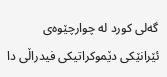گه‌لی‌ كورد له‌ چوارچێوه‌ی ئێرانێکی دێموكراتیكی‌ فیدراڵی‌ دا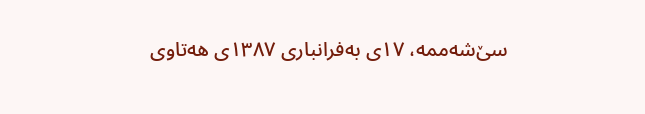سێ‌شه‌ممه، ۱۷‌ی به‌فرانباری ۱۳۸۷ی هه‌تاوی